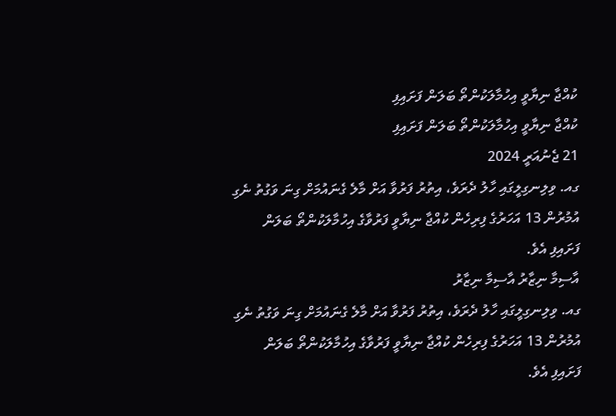ކުއްޖާ ނިޔާވީ އިހުމާލަކުންތޯ ބަލަން ފަށައިފި
ކުއްޖާ ނިޔާވީ އިހުމާލަކުންތޯ ބަލަން ފަށައިފި
21 ޖެނުއަރީ 2024
ގއ. ވިލިނގިލީގައި ހާލު ދެރަވެ، އިތުރު ފަރުވާ އަށް މާލެ ގެނައުމަށް ގިނަ ވަގުތު ނެގި އުމުރުން 13 އަހަރުގެ ފިރިހެން ކުއްޖާ ނިޔާވީ ފަރުވާގެ އިހުމާލަކުންތޯ ބަލަން ފަށައިފި އެވެ.
އާސިމާ ނިޒާރު އާސިމާ ނިޒާރު
ގއ. ވިލިނގިލީގައި ހާލު ދެރަވެ، އިތުރު ފަރުވާ އަށް މާލެ ގެނައުމަށް ގިނަ ވަގުތު ނެގި އުމުރުން 13 އަހަރުގެ ފިރިހެން ކުއްޖާ ނިޔާވީ ފަރުވާގެ އިހުމާލަކުންތޯ ބަލަން ފަށައިފި އެވެ.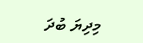މިދިޔަ ބުދަ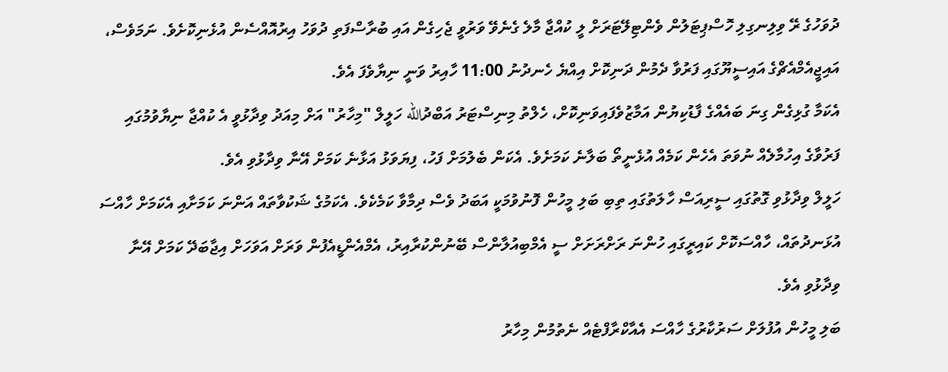ދުވަހުގެ ރޭ ވިލިނގިލި ހޮސްޕިޓަލުން ވެންޓިލޭޓަރަށް ލީ ކުއްޖާ މާލެ ގެނެވޭ ވަރުވީ ޖެހިގެން އައި ބުރާސްފަތި ދުވަހު އިރުއޮއްސެން އުޅެނިކޮށެވެ. ނަމަވެސް، އައިޖީއެމްއެޗްގެ އައިސީޔޫގައި ފަރުވާ ދެމުން ދަނިކޮށް އިއްޔެ ހެނދުނު 11:00 ހާއިރު ވަނީ ނިޔާވެފަ އެވެ.
އެކަމާ ގުޅިގެން ގިނަ ބައެއްގެ ފާޑުކިޔުން އަމާޒުވެފައިވަނިކޮށް، ހެލްތު މިނިސްޓަރު އަބްދުالله ހަލީލް "މިހާރު" އަށް މިއަދު ވިދާޅުވީ އެ ކުއްޖާ ނިޔާވުމުގައި ފަރުވާގެ އިހުމާލެއް ނުވަތަ އެހެން ކަމެއް އުޅެނީތޯ ބަލާނެ ކަމަށެވެ. އެކަން ބެލުމަށް ފަހު، ފިޔަވަޅު އަޅާނެ ކަމަށް އޭނާ ވިދާޅުވި އެވެ.
ހަލީލް ވިދާޅުވި ގޮތުގައި ސީރިއަސް ހާލަތުގައި ތިބި ބަލި މީހުން ފޮނުވުމަކީ އަބަދު ވެސް ދިމާވާ ކަމެކެވެ. އެކަމުގެ ޝަކުވާތައް އަންނަ ކަމަށާއި އެކަމަށް ހާއްސަ އުޅަނދުތައް، ހާއްސަކޮށް ކައިރީގައި ހުންނަ ރަށްރަށަށް ސީ އެމްބިއުލާންސް ބޭނުންކުރާއިރު، އެމްއެންޑީއެފުން ވަރަށް އަވަހަށް އިޖާބަދޭ ކަމަށް އޭނާ ވިދާޅުވި އެވެ.
ބަލި މީހުން އުފުލަށް ސަރުކާރުގެ ހާއްސަ އެއާކްރާފްޓެއް ނެތުމުން މިހާރު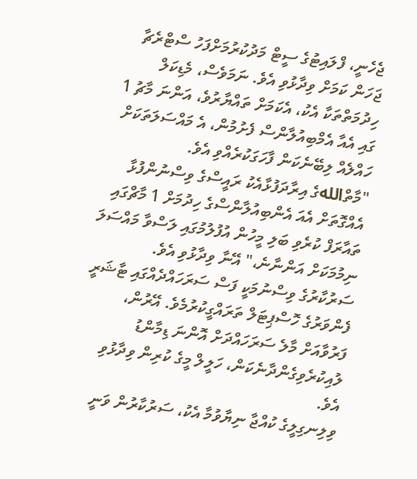ޖެހެނީ، ފްލައިޓުގެ ސީޓް މަދުކުރުމަށްފަހު ސްޓްރެޗާ ޖަހަން ކަމަށް ވިދާޅުވި އެވެ. ނަމަވެސް، މެޑިކަލް ހިދުމަތްތަކާ އެކު، އެކަމަށް ތައްޔާރުވެ، އަންނަ މާޗު 1 ގައި އެއާ އެމްބިއުލާންސް ފެށުމުން، އެ މައްސަލަތަކަށް ހައްލެއް ލިބޭނެކަން ފާހަގަކުރެއްވި އެވެ.
"މާތްاللهގެ އިރާދަފުޅާއެކު ރައީސްގެ ވިސްނުންފުޅާ އެއްގޮތަށް އެއަ އެންބިއުލާންސްގެ ހިދުމަށް 1 މާޗްގައި ތައާރަފް ކުރެވި ބަލި މީހުން އުފުލުމުގައި ލަސްވާ މައްސަލަ ނިމުމަކަށް އަންނާނެ،" އޭނާ ވިދާޅުވި އެވެ.
ސަރުކާރުގެ ވިސްނުމަކީ ފަސް ސަރަހައްދެއްގައި ޓާޝަރީ ފެންވަރުގެ ހޮސްޕިޓަލް ތަރައްގީކުރުމެވެ. އޭރުން، ފަރުވާއަށް މާލެ ސަރަހައްދަށް އޮންނަ ޑިމާންޑު ލުއިކުރެވިގެންދާނެކަން، ހަލީލް މީގެ ކުރިން ވިދާޅުވި އެވެ.
ވިލިނގިލީގެ ކުއްޖާ ނިޔާވުމާ އެކު، ސަރުކާރުން ވަނީ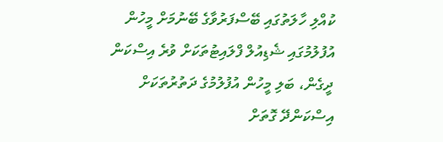ކުއްލި ހާލަތުގައި ބޭސްފަރުވާގެ ބޭނުމަށް މީހުން އުފުލުމުގައި ޝެޑިއުލް ފްލައިޓުތަކަށް ވުރެ އިސްކަން ދީގެން، ބަލި މީހުން އުފުލުމުގެ ދަތުރުތަކަށް އިސްކަންދޭ ގޮތަށް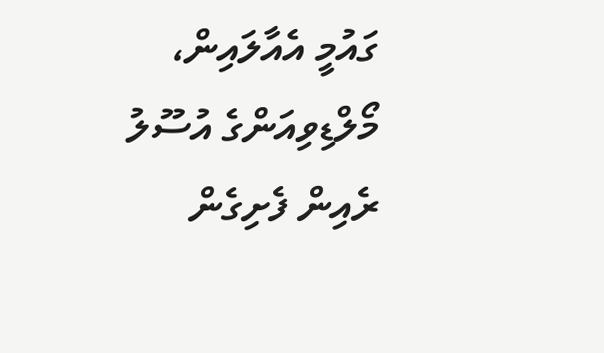ގައުމީ އެއާލައިން، މޯލްޑިވިއަންގެ އުސޫލު ރެއިން ފެށިގެން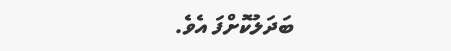ބަދަލުކޮށްފަ އެވެ.